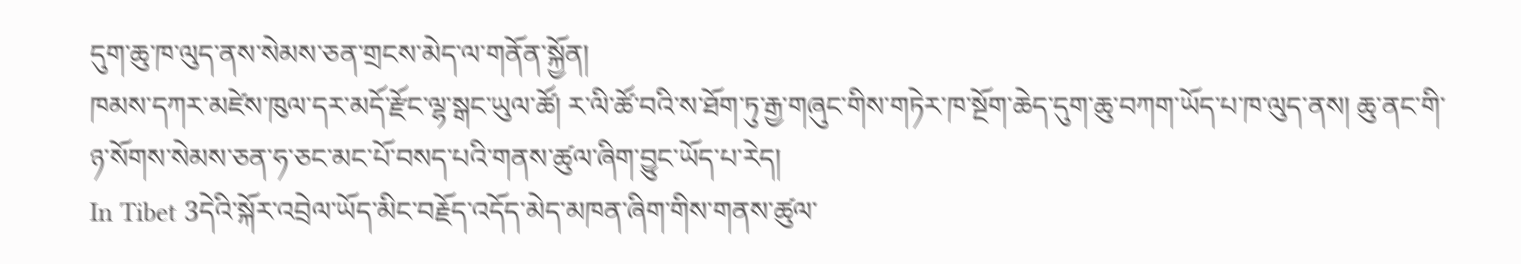དུག་ཆུ་ཁ་ལུད་ནས་སེམས་ཅན་གྲངས་མེད་ལ་གནོན་སྐྱོན།
ཁམས་དཀར་མཛེས་ཁུལ་དར་མདོ་རྫོང་ལྷ་སྒང་ཡུལ་ཚོ། ར་ལི་ཚོ་བའི་ས་ཐོག་ཏུ་རྒྱ་གཞུང་གིས་གཏེར་ཁ་སྔོག་ཆེད་དུག་ཆུ་བཀག་ཡོད་པ་ཁ་ལུད་ནས། ཆུ་ནང་གི་ཉ་སོགས་སེམས་ཅན་ཧ་ཅང་མང་པོ་བསད་པའི་གནས་ཚུལ་ཞིག་བྱུང་ཡོད་པ་རེད།
In Tibet 3དེའི་སྐོར་འབྲེལ་ཡོད་མིང་བརྗོད་འདོད་མེད་མཁན་ཞིག་གིས་གནས་ཚུལ་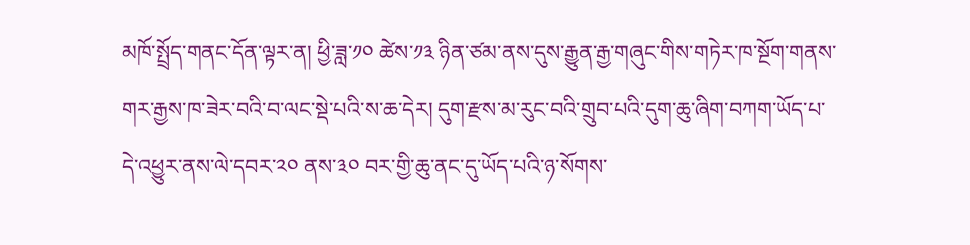མཁོ་སྤྲོད་གནང་དོན་ལྟར་ན། ཕྱི་ཟླ་༡༠ ཚེས་༡༣ ཉིན་ཙམ་ནས་དུས་རྒྱུན་རྒྱ་གཞུང་གིས་གཏེར་ཁ་སྔོག་གནས་གར་རྒྱས་ཁ་ཟེར་བའི་བ་ལང་སྡེ་པའི་ས་ཆ་དེར། དུག་རྫས་མ་རུང་བའི་གྲུབ་པའི་དུག་ཆུ་ཞིག་བཀག་ཡོད་པ་དེ་འཕྱུར་ནས་ལེ་དབར་༢༠ ནས་༣༠ བར་གྱི་ཆུ་ནང་དུ་ཡོད་པའི་ཉ་སོགས་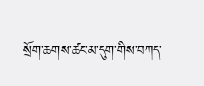སྲོག་ཆགས་ཚང་མ་དུག་གིས་བཀད་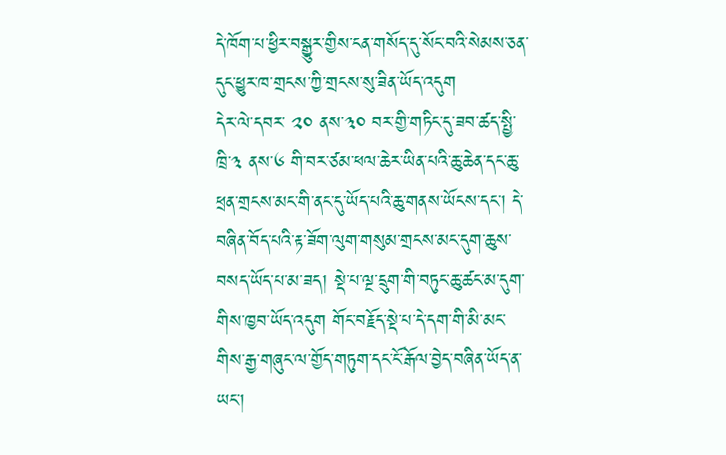དེ་ཁོག་པ་ཕྱིར་བསྒྱུར་གྱིས་ངན་གསོད་དུ་སོང་བའི་སེམས་ཅན་དུང་ཕྱུར་ཁ་གྲངས་ཀྱི་གྲངས་སུ་ཟིན་ཡོད་འདུག
དེར་ལེ་དབར་ ༢༠ ནས་༣༠ བར་གྱི་གཏིང་དུ་ཟབ་ཚད་སྤྱི་ཁྲི་༣ ནས་༦ གི་བར་ཙམ་ཕལ་ཆེར་ཡིན་པའི་ཆུ་ཆེན་དང་ཆུ་ཕྲན་གྲངས་མང་གི་ནང་དུ་ཡོད་པའི་ཆུ་གནས་ཡོངས་དང་། དེ་བཞིན་བོད་པའི་རྟ་ཟོག་ལུག་གསུམ་གྲངས་མང་དུག་ཆུས་བསད་ཡོད་པ་མ་ཟད། སྡེ་པ་ལྔ་དྲུག་གི་བཏུང་ཆུ་ཚང་མ་དུག་གིས་ཁྱབ་ཡོད་འདུག གོང་བརྗོད་སྡེ་པ་དེ་དག་གི་མི་མང་གིས་རྒྱ་གཞུང་ལ་གྱོད་གཏུག་དང་ངོ་རྒོལ་བྱེད་བཞིན་ཡོད་ན་ཡང་།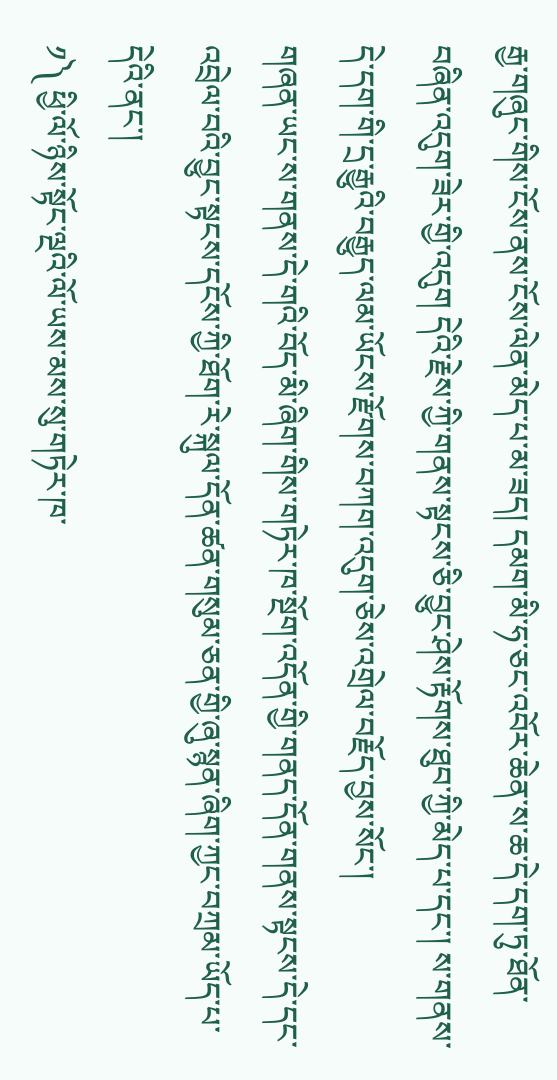རྒྱ་གཞུང་གིས་ངོས་ནས་ངོས་ལེན་མེད་པ་མ་ཟད། དམག་མི་ཧ་ཅང་འབོར་ཆེན་ས་ཆ་དེ་དག་ཏུ་ཐོན་བཞིན་འདུག་ཟེར་གྱི་འདུག དེའི་རྗེས་ཀྱི་གནས་སྟངས་ཅི་བྱུང་ཤེས་རྟོགས་ཐུབ་ཀྱི་མེད་པ་དང་། ས་གནས་དེ་དག་གི་དྲ་རྒྱུའི་བརྒྱུད་ལམ་ཡོངས་རྫོགས་བཀག་འདུག་ཅེས་འགྲེལ་བརྗོད་བྱས་སོང་།
གཞན་ཡང་ས་གནས་དེ་གའི་བོད་མི་ཞིག་གིས་གཏེར་ཁ་སྔོག་འདོན་གྱི་གནད་དོན་གནས་སྟངས་དེ་དང་འབྲེལ་བའི་བྱུང་སྟངས་དངོས་ཀྱི་ཐོག་རེ་སྐུལ་དོན་ཚན་གསུམ་ཅན་གྱི་ཞུ་སྙན་ཞིག་ཀྱང་བཀྲམ་ཡོད་པ་དེའི་ནང་།
༡༽ ཕྱི་ལོ་ཉིས་སྟོང་ལྔའི་ལོ་ཡས་མས་སུ་གཏེར་ཁ་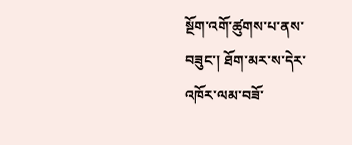སྔོག་འགོ་ཚུགས་པ་ནས་བཟུང་། ཐོག་མར་ས་དེར་འཁོར་ལམ་བཟོ་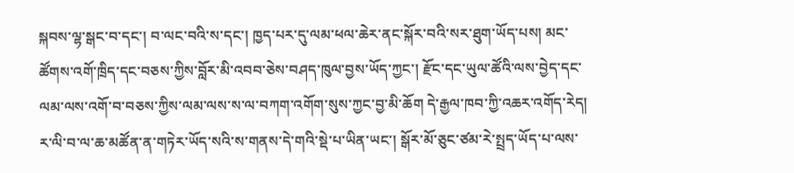སྐབས་ལྷ་སྒང་བ་དང་། བ་ལང་བའི་ས་དང་། ཁྱད་པར་དུ་ལམ་ཕལ་ཆེར་ནང་སྐོར་བའི་སར་ཐུག་ཡོད་པས། མང་ཚོགས་འགོ་ཁྲིད་དང་བཅས་ཀྱིས་བློར་མི་འབབ་ཅེས་བཤད་ཁུལ་བྱས་ཡོད་ཀྱང་། རྫོང་དང་ཡུལ་ཚོའི་ལས་བྱེད་དང་ལམ་ལས་འགོ་བ་བཅས་ཀྱིས་ལམ་ལས་ས་ལ་བཀག་འགོག་སུས་ཀྱང་བྱ་མི་ཆོག དེ་རྒྱལ་ཁབ་ཀྱི་འཆར་འགོད་རེད། ར་ལི་བ་ལ་ཆ་མཚོན་ན་གཏེར་ཡོད་སའི་ས་གནས་དེ་གའི་སྡེ་པ་ཡིན་ཡང་། སྒོར་མོ་ཅུང་ཙམ་རེ་སྤྲད་ཡོད་པ་ལས་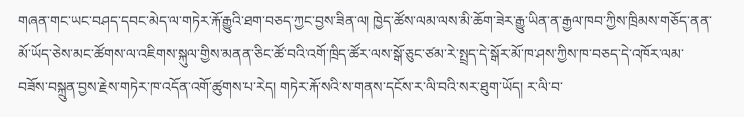གཞན་གང་ཡང་བཤད་དབང་མེད་ལ་གཏེར་རྐོ་རྒྱུའི་ཐག་བཅད་ཀྱང་བྱས་ཟིན་ལ། ཁྱེད་ཚོས་ལམ་ལས་མི་ཆོག་ཟེར་རྒྱུ་ཡིན་ན་རྒྱལ་ཁབ་ཀྱིས་ཁྲིམས་གཅོད་ནན་མོ་ཡོད་ཅེས་མང་ཚོགས་ལ་འཇིགས་སྐུལ་གྱིས་མནན་ཅིང་ཚོ་བའི་འགོ་ཁྲིད་ཚོར་ལས་སྒོ་ཅུང་ཙམ་རེ་སྤྲད་དེ་སྒོར་མོ་ཁ་ཤས་ཀྱིས་ཁ་བཅད་དེ་འཁོར་ལམ་བཟོས་བསྐྲུན་བྱས་རྗེས་གཏེར་ཁ་འདོན་འགོ་ཚུགས་པ་རེད། གཏེར་རྐོ་སའི་ས་གནས་དངོས་ར་ལི་བའི་སར་ཐུག་ཡོད། ར་ལི་བ་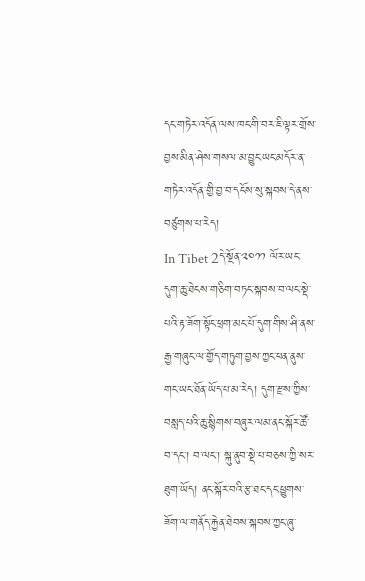དང་གཏེར་འདོན་ལས་ཁང་གི་བར་ཇི་ལྟར་གྲོས་བྱས་མིན་ཤེས་གསལ་མ་བྱུང་ཡང་མདོར་ན་གཏེར་འདོན་གྱི་བྱ་བ་དངོས་སུ་སྐབས་དེ་ནས་བཙུགས་པ་རེད།
In Tibet 2དེ་སྔོན་༢༠༡༡ ལོར་ཡང་དུག་ཆུ་ཐེངས་གཅིག་བཏང་སྐབས་བ་ལང་སྡེ་པའི་རྟ་ཟོག་སྟོང་ཕྲག་མང་པོ་དུག་གིས་ཤི་ནས་རྒྱ་གཞུང་ལ་གྱོད་གཏུག་བྱས་ཀྱང་ཕན་ནུས་གང་ཡང་ཐོན་ཡོད་པ་མ་རེད། དུག་རྫས་ཀྱིས་བསླད་པའི་ཆུ་སྙིགས་བཞུར་ལམ་ནང་སྐོར་ཚོ་བ་དང་། བ་ལང་། སྐུ་ནུབ་སྡེ་པ་བཅས་ཀྱི་སར་ཐུག་ཡོད། ནང་སྐོར་བའི་རྩ་ཐང་དང་ཕྱུགས་ཟོག་ལ་གནོད་རྐྱེན་ཐེབས་སྐབས་ཀྱང་ཞུ་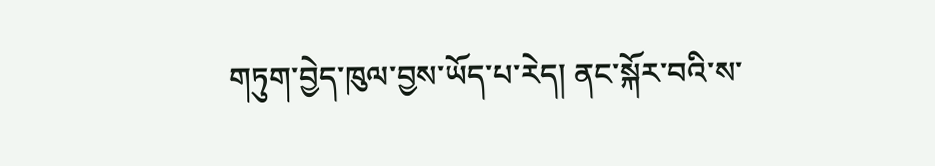གཏུག་བྱེད་ཁུལ་བྱས་ཡོད་པ་རེད། ནང་སྐོར་བའི་ས་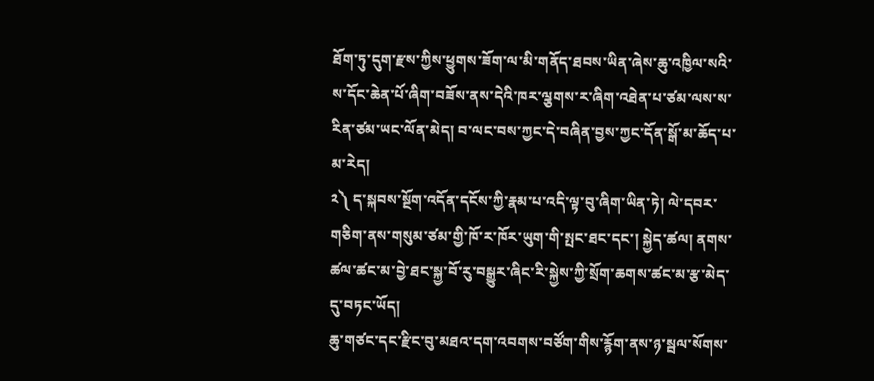ཐོག་ཏུ་དུག་རྫས་ཀྱིས་ཕྱུགས་ཟོག་ལ་མི་གནོད་ཐབས་ཡིན་ཞེས་ཆུ་འཁྱིལ་སའི་ས་དོང་ཆེན་པོ་ཞིག་བཟོས་ནས་དེའི་ཁར་ལྕགས་ར་ཞིག་འཐེན་པ་ཙམ་ལས་ས་རིན་ཙམ་ཡང་ལོན་མེད། བ་ལང་བས་ཀྱང་དེ་བཞིན་བྱས་ཀྱང་དོན་སྒོ་མ་ཆོད་པ་མ་རེད།
༢༽ ད་སྐབས་སྔོག་འདོན་དངོས་ཀྱི་རྣམ་པ་འདི་ལྟ་བུ་ཞིག་ཡིན་ཏེ། ལེ་དབར་གཅིག་ནས་གསུམ་ཙམ་གྱི་ཁོ་ར་ཁོར་ཡུག་གི་སྤང་ཐང་དང་། སྐྱེད་ཚལ། ནགས་ཚལ་ཚང་མ་བྱེ་ཐང་སྐྱ་བོ་རུ་བསྒྱུར་ཞིང་རི་སྐྱེས་ཀྱི་སྲོག་ཆགས་ཚང་མ་རྩ་མེད་དུ་བཏང་ཡོད།
ཆུ་གཙང་དང་རྫིང་བུ་མཐའ་དག་འབགས་བཙོག་གིས་རྙོག་ནས་ཉ་སྦལ་སོགས་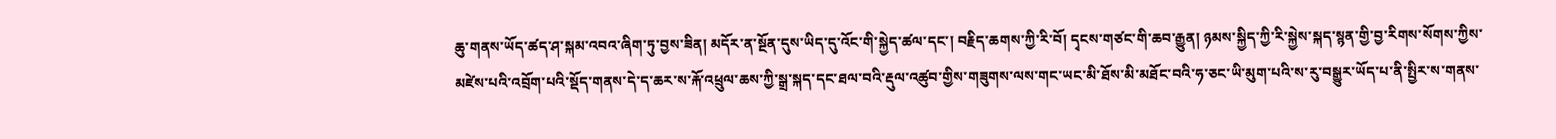ཆུ་གནས་ཡོད་ཚད་ཤ་སྐམ་འབའ་ཞིག་ཏུ་བྱས་ཟིན། མདོར་ན་སྔོན་དུས་ཡིད་དུ་འོང་གི་སྐྱེད་ཚལ་དང་། བརྗིད་ཆགས་ཀྱི་རི་བོ། དྭངས་གཙང་གི་ཆབ་རྒྱུན། ཉམས་སྐྱིད་ཀྱི་རི་སྐྱེས་སྐད་སྙན་གྱི་བྱ་རིགས་སོགས་ཀྱིས་མཛེས་པའི་འབྲོག་པའི་སྡོད་གནས་དེ་ད་ཆར་ས་རྐོ་འཕྲུལ་ཆས་ཀྱི་སྒྲ་སྐད་དང་ཐལ་བའི་རྡུལ་འཚུབ་གྱིས་གཟུགས་ལས་གང་ཡང་མི་ཐོས་མི་མཐོང་བའི་ཧ་ཅང་ཡི་མུག་པའི་ས་རུ་བསྒྱུར་ཡོད་པ་ནི་སྤྱིར་ས་གནས་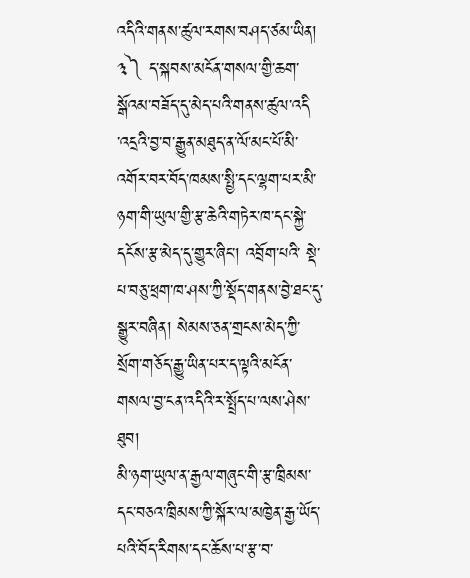འདིའི་གནས་ཚུལ་རགས་བཤད་ཙམ་ཡིན།
༣༽ ད་སྐབས་མངོན་གསལ་གྱི་ཆག་སྒོའམ་བཟོད་དུ་མེད་པའི་གནས་ཚུལ་འདི
་འདྲའི་བྱ་བ་རྒྱུན་མཐུད་ན་ལོ་མང་པོ་མི་འགོར་བར་བོད་ཁམས་སྤྱི་དང་ལྷག་པར་མི་ཉག་གི་ཡུལ་གྱི་རྩ་ཆེའི་གཏེར་ཁ་དང་སྐྱེ་དངོས་རྩ་མེད་དུ་གྱུར་ཞིང་། འབྲོག་པའི་ སྡེ་པ་བཅུ་ཕྲག་ཁ་ཤས་ཀྱི་སྡོད་གནས་བྱེ་ཐང་དུ་སྒྱུར་བཞིན། སེམས་ཅན་གྲངས་མེད་ཀྱི་སྲོག་གཅོད་རྒྱུ་ཡིན་པར་ད་ལྟའི་མངོན་གསལ་བྱ་ངན་འདིའི་ར་སྤྲོད་པ་ལས་ཤེས་ཐུབ།
མི་ཉག་ཡུལ་ན་རྒྱལ་གཞུང་གི་རྩ་ཁྲིམས་དང་བཅའ་ཁྲིམས་ཀྱི་སྐོར་ལ་མཁྱེན་རྒྱ་ཡོད་པའི་བོད་རིགས་དང་ཆོས་པ་རྩ་བ་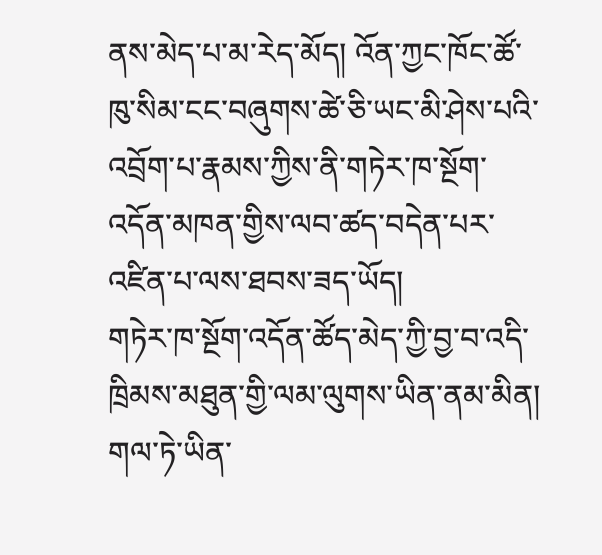ནས་མེད་པ་མ་རེད་མོད། འོན་ཀྱང་ཁོང་ཚོ་ཁུ་སིམ་ངང་བཞུགས་ཚེ་ཅི་ཡང་མི་ཤེས་པའི་འབྲོག་པ་རྣམས་ཀྱིས་ནི་གཏེར་ཁ་སྔོག་འདོན་མཁན་གྱིས་ལབ་ཚད་བདེན་པར་འཛིན་པ་ལས་ཐབས་ཟད་ཡོད།
གཏེར་ཁ་སྔོག་འདོན་ཚོད་མེད་ཀྱི་བྱ་བ་འདི་ཁྲིམས་མཐུན་གྱི་ལམ་ལུགས་ཡིན་ནམ་མིན། གལ་ཏེ་ཡིན་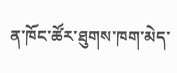ན་ཁོང་ཚོར་ཐུགས་ཁག་མེད་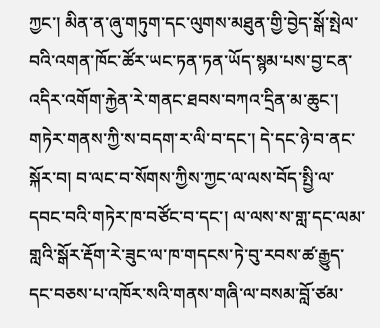ཀྱང་། མིན་ན་ཞུ་གཏུག་དང་ལུགས་མཐུན་གྱི་བྱེད་སྒོ་སྤེལ་བའི་འགན་ཁོང་ཚོར་ཡང་ཏན་ཏན་ཡོད་སྙམ་པས་བྱ་ངན་འདིར་འགོག་རྐྱེན་རེ་གནང་ཐབས་བཀའ་དྲིན་མ་ཆུང་།
གཏེར་གནས་ཀྱི་ས་བདག་ར་ལི་བ་དང་། དེ་དང་ཉེ་བ་ནང་སྐོར་བ། བ་ལང་བ་སོགས་ཀྱིས་ཀྱང་ལ་ལས་བོད་སྤྱི་ལ་དབང་བའི་གཏེར་ཁ་བཙོང་བ་དང་། ལ་ལས་ས་གླ་དང་ལམ་གླའི་སྒོར་རྡོག་རེ་ཟུང་ལ་ཁ་གདངས་ཏེ་བུ་རབས་ཚ་རྒྱུད་དང་བཅས་པ་འཁོར་སའི་གནས་གཞི་ལ་བསམ་བློ་ཙམ་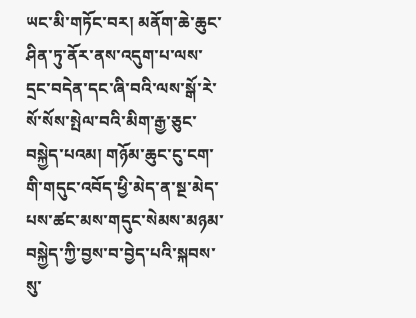ཡང་མི་གཏོང་བར། མནོག་ཆེ་ཆུང་ཤིན་ཏུ་ནོར་ནས་འདུག་པ་ལས་དྲང་བདེན་དང་ཞི་བའི་ལས་སྒོ་རེ་སོ་སོས་སྤེལ་བའི་མིག་རྒྱ་ཅུང་བསྐྱེད་པའམ། གཉོམ་ཆུང་ངུ་ངག་གི་གདུང་འབོད་ཕྱི་མེད་ན་སྔ་མེད་པས་ཚང་མས་གདུང་སེམས་མཉམ་བསྐྱེད་ཀྱི་བྱས་བ་བྱེད་པའི་སྐབས་སུ་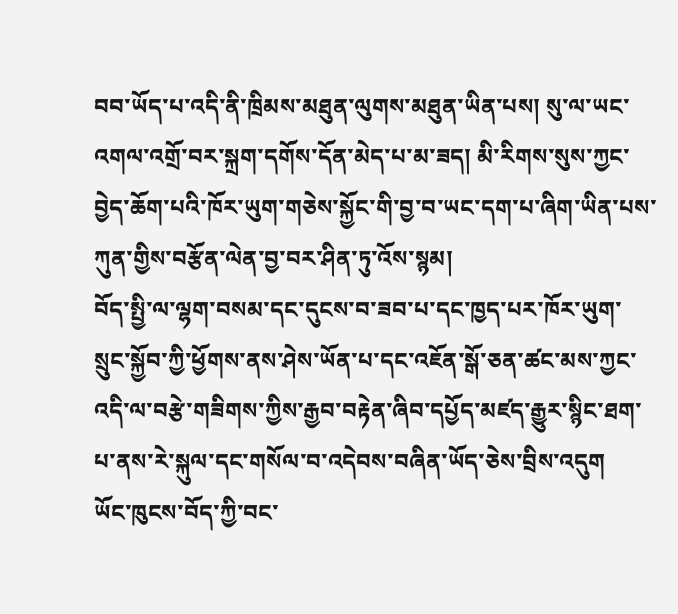བབ་ཡོད་པ་འདི་ནི་ཁྲིམས་མཐུན་ལུགས་མཐུན་ཡིན་པས། སུ་ལ་ཡང་འགལ་འགྲོ་བར་སྐྲག་དགོས་དོན་མེད་པ་མ་ཟད། མི་རིགས་སུས་ཀྱང་བྱེད་ཆོག་པའི་ཁོར་ཡུག་གཅེས་སྐྱོང་གི་བྱ་བ་ཡང་དག་པ་ཞིག་ཡིན་པས་ཀུན་གྱིས་བརྩོན་ལེན་བྱ་བར་ཤིན་ཏུ་འོས་སྙམ།
བོད་སྤྱི་ལ་ལྷག་བསམ་དང་དུངས་བ་ཟབ་པ་དང་ཁྱད་པར་ཁོར་ཡུག་སྲུང་སྐྱོབ་ཀྱི་ཕྱོགས་ནས་ཤེས་ཡོན་པ་དང་འཇོན་སྒོ་ཅན་ཚང་མས་ཀྱང་འདི་ལ་བརྩེ་གཟིགས་ཀྱིས་རྒྱབ་བརྟེན་ཞིབ་དཔྱོད་མཛད་རྒྱུར་སྙིང་ཐག་པ་ནས་རེ་སྐུལ་དང་གསོལ་བ་འདེབས་བཞིན་ཡོད་ཅེས་བྲིས་འདུག
ཡོང་ཁུངས་བོད་ཀྱི་བང་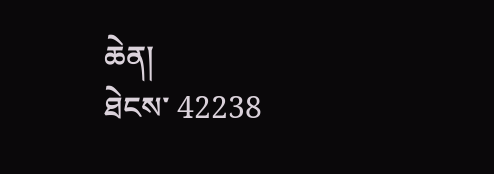ཆེན།
ཐེངས་ 42238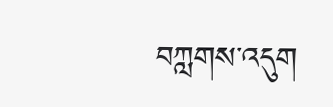བཀླགས་འདུག